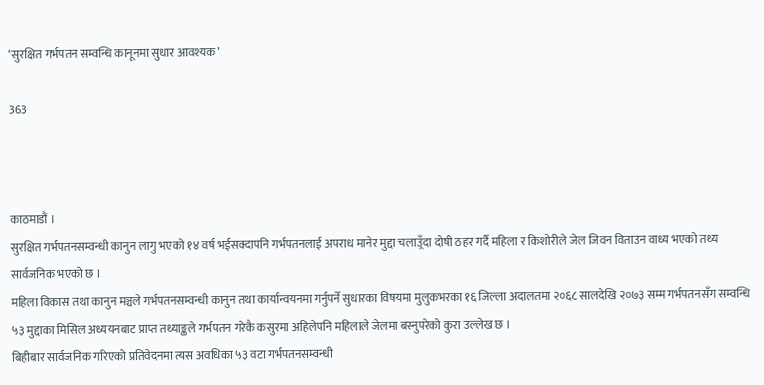‘सुरक्षित गर्भपतन सम्वन्धि कानूनमा सुधार आवश्यक’

363



काठमाडौं ।
सुरक्षित गर्भपतनसम्वन्धी कानुन लागु भएको १४ वर्ष भईसक्दापनि गर्भपतनलाई अपराध मानेर मुद्दा चलाउ्रँदा दोषी ठहर गर्दै महिला र किशोरीले जेल जिवन विताउन वाध्य भएको तथ्य सार्वजनिक भएको छ ।
महिला विकास तथा कानुन मञ्चले गर्भपतनसम्वन्धी कानुन तथा कार्यान्वयनमा गर्नुपर्ने सुधारका विषयमा मुलुकभरका १६ जिल्ला अदालतमा २०६८ सालदेखि २०७३ सम्म गर्भपतनसँग सम्वन्धि ५३ मुद्दाका मिसिल अध्ययनबाट प्राप्त तथ्याङ्कले गर्भपतन गरेकै कसुरमा अहिलेपनि महिलाले जेलमा बस्नुपरेको कुरा उल्लेख छ ।
बिहीबार सार्वजनिक गरिएको प्रतिवेदनमा त्यस अवधिका ५३ वटा गर्भपतनसम्वन्धी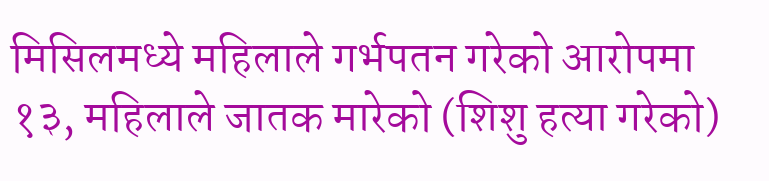मिसिलमध्ये महिलाले गर्भपतन गरेको आरोपमा १३, महिलाले जातक मारेको (शिशु हत्या गरेको)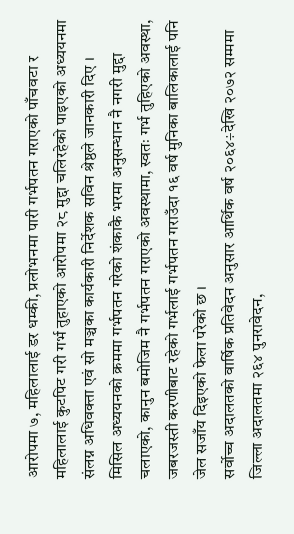आरोपमा ७, महिलालाई डर धम्की, प्रलोभनमा पारी गर्भपतन गराएको पाँचवटा र महिलालाई कुटपिट गरी गर्भ तुहाएको आरोपमा २८ मुद्दा चलिरहेको पाइएको अध्ययनमा संलग्न अधिवक्ता एवं सो मञ्चका कार्यकारी निर्देशक सविन श्रेष्ठले जानकारी दिए ।
मिसिल अध्ययनको क्रममा गर्भपतन गरेको शंकाकै भरमा अनुसन्धान नै नगरी मुद्दा चलाएको, कानुन बमोजिम नै गर्भपतन गराएको अवस्थामा, स्वतः गर्भ तुहिएको अवस्था, जबरजस्ती करणीबाट रहेको गर्भलाई गर्भपतन गराउँदा १६ वर्ष मुनिका बालिकालाई पनि जेल सजाँय दिइएको फेला परेको छ ।
सर्वोच्च अदालतको वार्षिक प्रतिवेदन अनुसार आर्थिक वर्ष २०६४÷देखि २०७२ सम्ममा जिल्ला अदालतमा २६४ पुनरावेदन,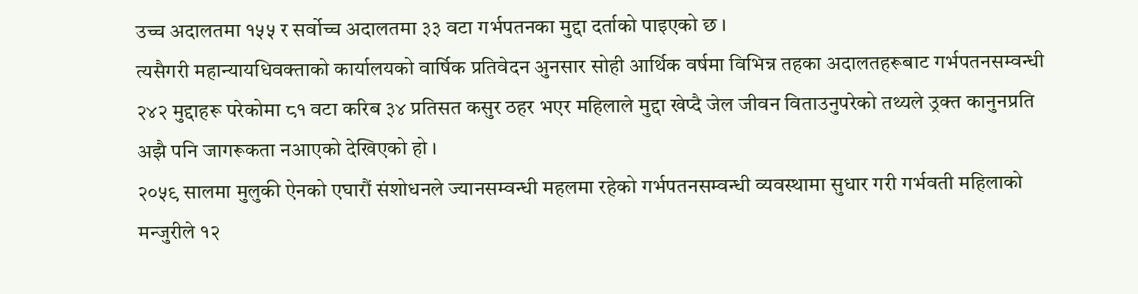उच्च अदालतमा १५५ र सर्वोच्च अदालतमा ३३ वटा गर्भपतनका मुद्दा दर्ताको पाइएको छ ।
त्यसैगरी महान्यायधिवक्ताको कार्यालयको वार्षिक प्रतिवेदन अुनसार सोही आर्थिक वर्षमा विभिन्न तहका अदालतहरूबाट गर्भपतनसम्वन्धी २४२ मुद्दाहरू परेकोमा ८१ वटा करिब ३४ प्रतिसत कसुर ठहर भएर महिलाले मुद्दा खेप्दै जेल जीवन विताउनुपरेको तथ्यले उ्रक्त कानुनप्रति अझै पनि जागरूकता नआएको देखिएको हो ।
२०५९ सालमा मुलुकी ऐनको एघारौं संशोधनले ज्यानसम्वन्धी महलमा रहेको गर्भपतनसम्वन्धी व्यवस्थामा सुधार गरी गर्भवती महिलाको मन्जुरीले १२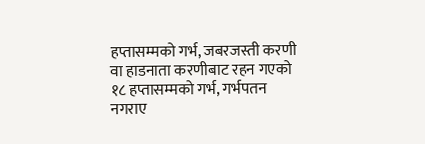हप्तासम्मको गर्भ, जबरजस्ती करणी वा हाडनाता करणीबाट रहन गएको १८ हप्तासम्मको गर्भ, गर्भपतन नगराए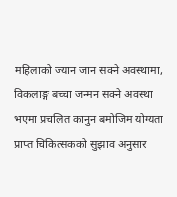महिलाको ज्यान जान सक्ने अवस्थामा, विकलाङ्ग बच्चा जन्मन सक्ने अवस्था भएमा प्रचलित कानुन बमोजिम योग्यता प्राप्त चिकित्सकको सुझाव अनुसार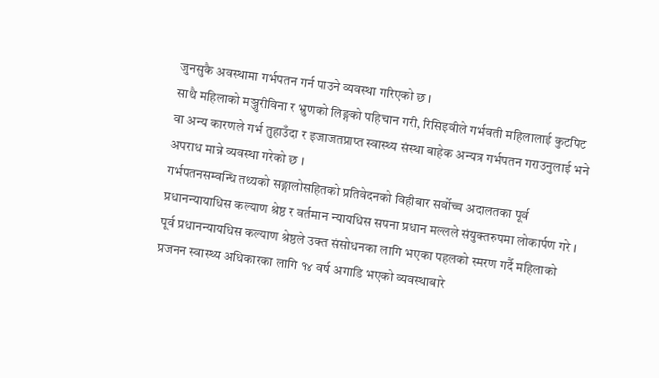जुनसुकै अवस्थामा गर्भपतन गर्न पाउने व्यवस्था गरिएको छ ।
साथै महिलाको मञ्जुरीविना र भ्रुणको लिङ्गको पहिचान गरी, रिसिइवीले गर्भवती महिलालाई कुटपिट वा अन्य कारणले गर्भ तुहाउँदा र इजाजतप्राप्त स्वास्थ्य संस्था बाहेक अन्यत्र गर्भपतन गराउनुलाई भने अपराध मान्ने व्यवस्था गरेको छ ।
गर्भपतनसम्वन्धि तथ्यको सङ्गालोसहितको प्रतिवेदनको विहीबार सर्वोच्च अदालतका पूर्व प्रधानन्यायाधिस कल्याण श्रेष्ठ र वर्तमान न्यायधिस सपना प्रधान मल्लले संयुक्तरुपमा लोकार्पण गरे ।
पूर्व प्रधानन्यायधिस कल्याण श्रेष्ठले उक्त संसोधनका लागि भएका पहलको स्मरण गर्दै महिलाको प्रजनन स्वास्थ्य अधिकारका लागि १४ वर्ष अगाडि भएको व्यवस्थाबारे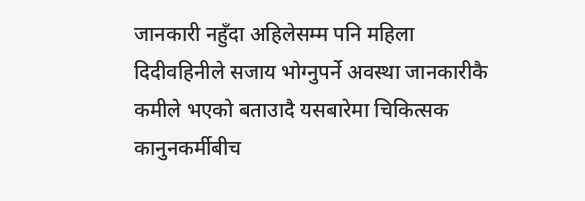जानकारी नहुँदा अहिलेसम्म पनि महिला दिदीवहिनीले सजाय भोग्नुपर्ने अवस्था जानकारीकै कमीले भएको बताउादै यसबारेमा चिकित्सक कानुनकर्मीबीच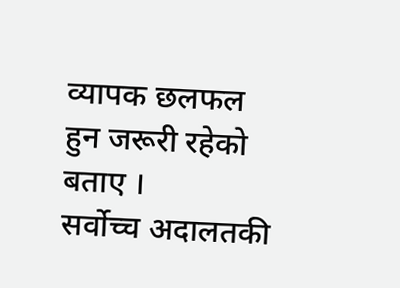व्यापक छलफल हुन जरूरी रहेको बताए ।
सर्वोच्च अदालतकी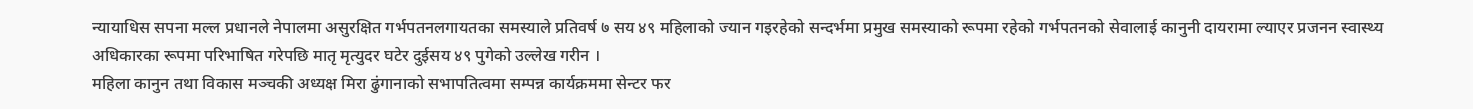न्यायाधिस सपना मल्ल प्रधानले नेपालमा असुरक्षित गर्भपतनलगायतका समस्याले प्रतिवर्ष ७ सय ४९ महिलाको ज्यान गइरहेको सन्दर्भमा प्रमुख समस्याको रूपमा रहेको गर्भपतनको सेवालाई कानुनी दायरामा ल्याएर प्रजनन स्वास्थ्य अधिकारका रूपमा परिभाषित गरेपछि मातृ मृत्युदर घटेर दुईसय ४९ पुगेको उल्लेख गरीन ।
महिला कानुन तथा विकास मञ्चकी अध्यक्ष मिरा ढुंगानाको सभापतित्वमा सम्पन्न कार्यक्रममा सेन्टर फर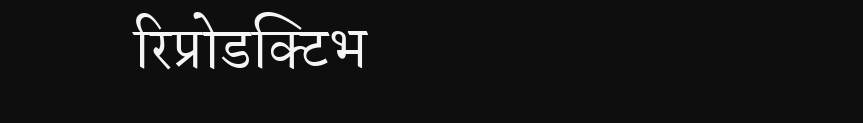रिप्रोडक्टिभ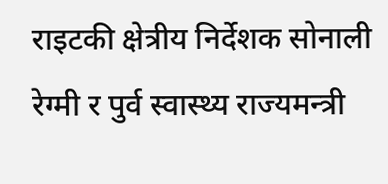राइटकी क्षेत्रीय निर्देशक सोनाली रेग्मी र पुर्व स्वास्थ्य राज्यमन्त्री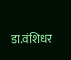डा.वंशिधर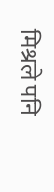मिश्रले पनि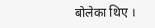बोलेका थिए ।